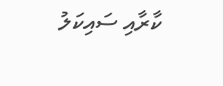ކާރާއި ސައިކަލު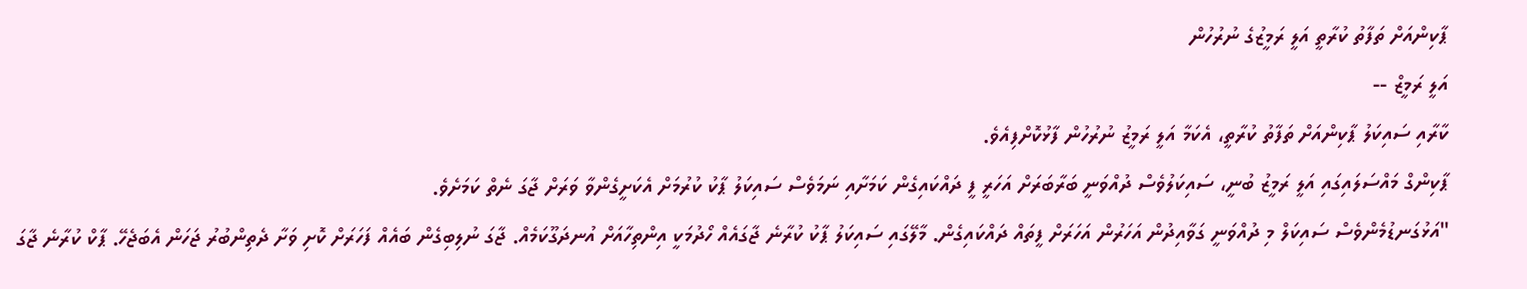ޕާކިންއަށް ތަފާތު ކުރާތީ އަލީ ރަމީޒުގެ ނުރުހުން
އަލީ ރަމީޒް --
ކާރާއި ސައިކަލު ޕާކިންއަށް ތަފާތު ކުރާތީ، އެކަމާ އަލީ ރަމީޒު ނުރުހުން ފާޅުކޮށްފިއެވެ.
ޕާކިންގް މައްސަލައިގައި އަލީ ރަމީޒު ބުނީ، ސައިކަލުވެސް ދުއްވަނީ ބަރާބަރަށް އަހަރީ ފީ ދައްކައިގެން ކަމަށާއި ނަމަވެސް ސައިކަލު ޕާކު ކުރުމަށް އެކަށީގެންވާ ވަރަށް ޖާގަ ނެތް ކަމަށެވެ.
"އަޅުގަނޑުމެންވެސް ސައިކަލް މި ދުއްވަނީ ގަވާއިދުން އަހަރުން އަހަރަށް ފީތައް ދައްކައިގެން. މާލޭގައި ސައިކަލު ޕާކު ކުރާނެ ޖާގައެއް ހޯދުމަކީ އިންތިހާއަށް އުނދަގޫކަމެއް. ޖާގަ ނުލިބިގެން ބައެއް ފަހަރަށް ކޮށި ވަށާ ދެތިންބުރު ޖަހަން އެބަޖެހޭ. ޕާކް ކުރާނެ ޖާގަ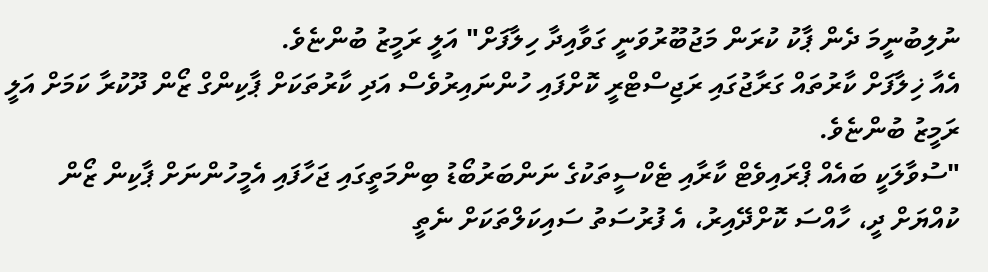ނުލިބުނީމަ ދެން ޕާކު ކުރަން މަޖުބޫރުވަނީ ގަވާއިދާ ހިލާފަށް" އަލީ ރަމީޒު ބުންޏެވެ.
އެއާ ޚިލާފަށް ކާރުތައް ގަރާޖުގައި ރަޖިސްޓްރީ ކޮށްފައި ހުންނައިރުވެސް އަދި ކާރުތަކަށް ޕާކިންގް ޒޯން ދޫކުރާ ކަމަށް އަލީ ރަމީޒު ބުންޏެވެ.
"ސުވާލަކީ ބައެއް ޕްރައިވެޓް ކާރާއި ޓެކްސީތަކުގެ ނަންބަރުބޯޑު ބިންމަތީގައި ޖަހާފައި އެމީހުންނަށް ޕާކިން ޒޯން ކުއްޔަށް ދީ، ހާއްސަ ކޮށްދޭއިރު، އެ ފުރުސަތު ސައިކަލްތަކަށް ނެތީ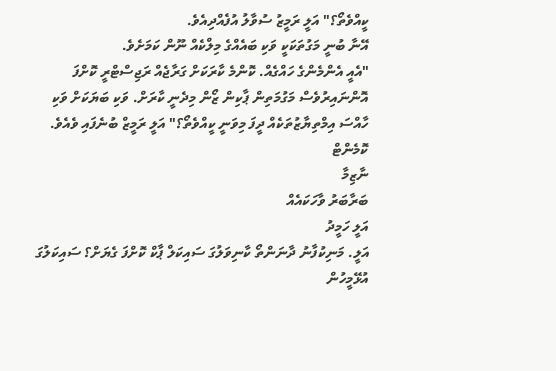ކީއްވެތޯ؟" އަލީ ރަމީޒު ސުވާލު އުފެއްދިއެވެ.
އޭނާ ބުނީ މަގުތަކަކީ ވަކި ބައެއްގެ މިލްކެއް ނޫން ކަމަށެވެ.
"އެއީ އެންމެންގެ ހައްގެއް. ކޮންމެ ކާރަކަށް ގަރާޖެއް ރަޖިސްޓްރީ ކޮށްފަ އޮންނައިރުވެސް މަގުމަތިން ޕާކިން ޒޯން މިދެނީ ކާރަށް. ވަކި ބަޔަކަށް ވަކި ހާއްސަ އިމްތިޔާޒުތަކެއް ދީފަ މިވަނީ ކީއްވެތޯ؟" އަލީ ރަމީޒް ބުނެފައި ވެއެވެ.
ކޮމެންޓް
ނާޒިމާ
ބަރާބަރު ވާހަކައެއް
އަލީ ހަމީދު
އަލީ. މަނިކުފާނު ދާނަންތޯ ކާނިވަލުގަ ސައިކަލް ޕާކް ކޮށްފަ ގެޔަށް؟ ސައިކަލުގަ އުޅޭމީހުން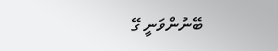ބޭނުންވަނީ ގޭ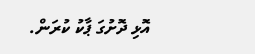އޮޅި ދޮށުގަ ޕާކު ކުރަން.